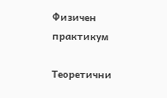Физичен практикум

Теоретични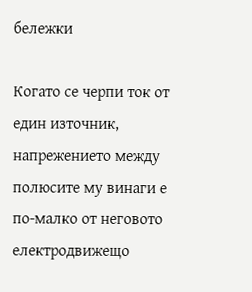бележки

Когато се черпи ток от един източник, напрежението между полюсите му винаги е по-малко от неговото електродвижещо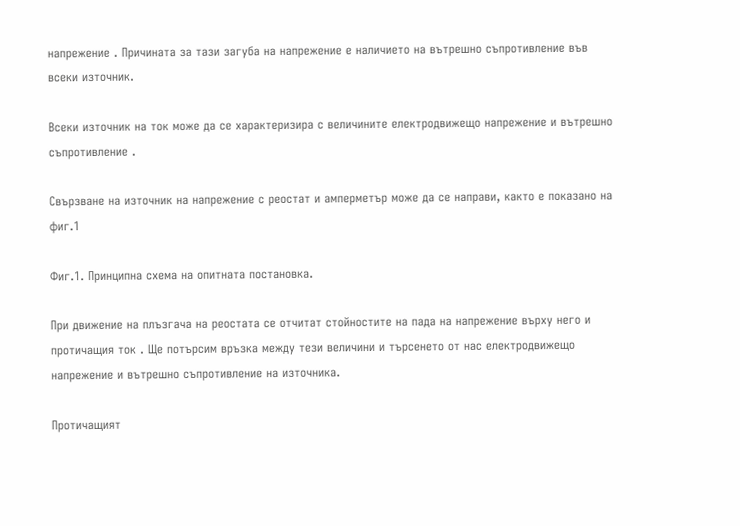напрежение . Причината за тази загуба на напрежение е наличието на вътрешно съпротивление във всеки източник.

Всеки източник на ток може да се характеризира с величините електродвижещо напрежение и вътрешно съпротивление .

Свързване на източник на напрежение с реостат и амперметър може да се направи, както е показано на фиг.1

Фиг.1. Принципна схема на опитната постановка.

При движение на плъзгача на реостата се отчитат стойностите на пада на напрежение върху него и протичащия ток . Ще потърсим връзка между тези величини и търсенето от нас електродвижещо напрежение и вътрешно съпротивление на източника.

Протичащият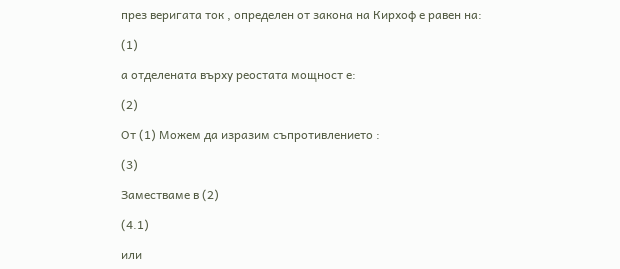през веригата ток , определен от закона на Кирхоф е равен на:

(1)

а отделената върху реостата мощност е:

(2)

От (1) Можем да изразим съпротивлението :

(3)

Заместваме в (2)

(4.1)

или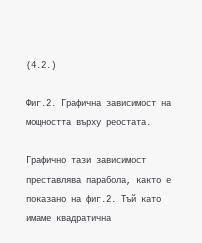(4.2.)

Фиг.2. Графична зависимост на мощността върху реостата.

Графично тази зависимост преставлява парабола, както е показано на фиг.2. Тъй като имаме квадратична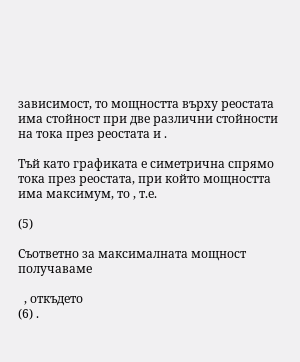зависимост, то мощността върху реостата има стойност при две различни стойности на тока през реостата и .

Тъй като графиката е симетрична спрямо тока през реостата, при който мощността има максимум, то , т.е.

(5)

Съответно за максималната мощност получаваме

  , откъдето
(6) .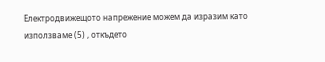Електродвижещото напрежение можем да изразим като използваме (5) , откъдето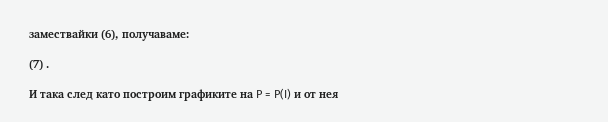замествайки (6), получаваме:

(7) .

И така след като построим графиките на P = P(I) и от нея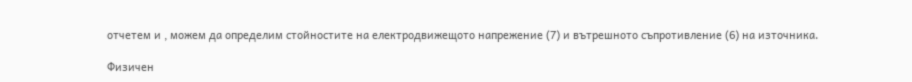отчетем и , можем да определим стойностите на електродвижещото напрежение (7) и вътрешното съпротивление (6) на източника.

Физичен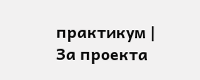практикум | За проекта